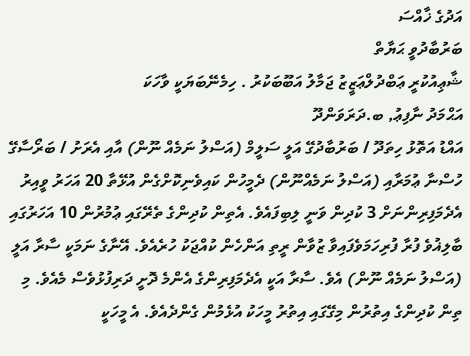އަދުގެ ޚާއްސަ
ބަރުބާދުވީ ޙަޔާތް
ޝާޢިއުކުރީ ޢަބްދުލްޢަޒީޒު ޖަމާލު އަބޫބަކުރު . ހިމެނޭބަޔަކީ ވާހަކަ
އަޙްމަދު ނާފިޢު, ބ.ދަރަވަންދޫ
އައްޑު އަތޮޅު ހިތަދޫ / ބަރުބާދުގޭ އަލީ ސަލީމް (އަސްލު ނަމެއް ނޫން) އާއި އެރަށު / ބަރޯސާގޭ ހުސްނާ ޢުމަރާއި (އަސްލު ނަމެއްނޫން) ދެމީހުން ކައިވެނިކޮށްގެން އުޅޭތާ 20 އަހަރު ވީއިރު އެދެމަފިރިންނަށް 3 ކުދިން ވަނީ ލިބިފައެވެ. އެތިން ކުދިންގެ ތެރޭގައި ޢުމުރުން 10 އަހަރުގައި ބާލިޣުވެ ފުރާ ފުރިހަމަވެފައިވާ ޒުވާން ރީތި އަންހެން ކުއްޖަކު ހުރެއެވެ. އޭނާގެ ނަމަކީ ސާރާ އަލީ (އަސްލު ނަމެއް ނޫން) އެވެ. ސާރާ އަކީ އެދެމަފިރިންގެ އެންމެ ދޮށީ ދަރިފުޅުވެސް މެއެވެ. މި ތިން ކުދިންގެ އިތުރުން މިގޭގައި އިތުރު މީހަކު އުޅެމުން ގެންދެއެވެ. އެ މީހަކީ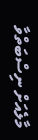މާލެއަށް ނިސްބަތްވާ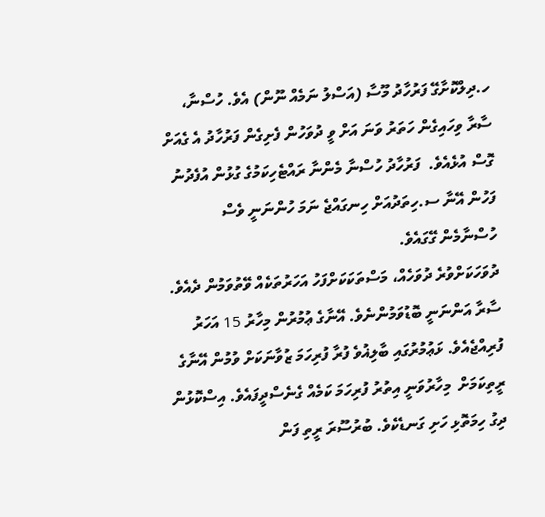ހ.ދިލްކޮށާގޭ ފަރުހާދު މޫސާ (އަސްލު ނަމެއް ނޫން) އެވެ. ހުސްނާ، ސާރާ ވިހައިގެން ހަތަރު ވަނަ އަށް ވީ ދުވަހުން ފެށިގެން ފަރުހާދު އެ ގެއަށް ގޮސް އުޅެއެވެ.  ފަރުހާދު ހުސްނާ މެންނާ ރައްޓެހިކަމުގެ ގުޅުން އުފެދުނު ފަހުން އޭނާ ސ.ހިތަދުއަށް ހިނގައްޖެ ނަމަ ހުންނަނީ ވެސް ހުސްނާމެން ގޭގައެވެ.
ދުވަހަކަށްވުރެ ދުވަހެއް، މަސްތަކަކަށްފަހު އަހަރުތަކެއް ވޭތުވަމުން ދެއެވެ. ސާރާ އަންނަނީ ބޮޑުވަމުންނެވެ. އޭނާގެ ޢުމުރުން މިހާރު 15 އަހަރު ފުރިއްޖެއެވެ. ޅަޢުމުރުގައި ބާލިޣުވެ ފުރާ ފުރިހަމަ ޒުވާނަކަށް ވުމުން އޭނާގެ ރީތިކަމަށް  މިހާރުވަނީ އިތުރު ފުރިހަމަ ކަމެއް ގެނެސްދީފައެވެ. އިސްކޮޅުން ދިގު ހިމަތޮޅި ހަށި ގަނޑެކެވެ. ބުރުސޫރަ ރީތި ފަން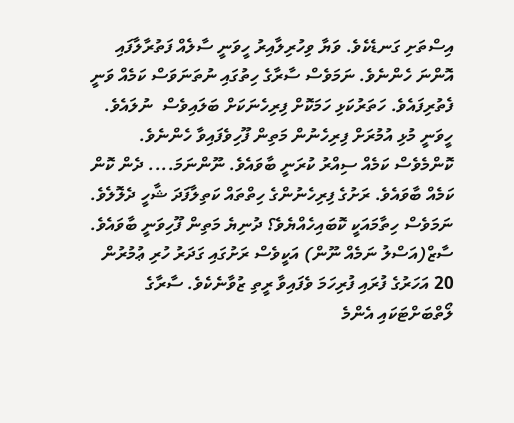އިސްތަށި ގަނޑެކެވެ. ވަޔާ ވިހުރިލާއިރު ހީވަނީ ސާލެއް ފަތުރާލާފައި އޮންނަ ހެންނެވެ. ނަމަވެސް ސާރާގެ ހިތުގައި ނުތަނަވަސް ކަމެއް ވަނީ ފެތުރިފައެވެ. ހަތަރުކަޅި ހަމަކޮށް ފިރިހެނަކަށް ބަލައިވެސް  ނުލައެވެ. ހީވަނީ މުޅި އުމުރަށް ފިރިހެނުން މަތިން ފޫހިވެފައިވާ ހެންނެވެ. ކޮންމެވެސް ކަމެއް ސިއްރު ކުރަނީ ބާވައެވެ. ނޫންނަމަ.... ދެން ކޮން ކަމެއް ބާވައެވެ. ރަށުގެ ފިރިހެނުންގެ ހިތްތައް ކަތިލާފަދަ ޝާހީ ދެލޮލެވެ. ނަމަވެސް ހިތާމައަކީ ކޮބައިހެއްޔެވެ؟ ދުނިޔެ މަތިން ފޫހިވަނީ ބާވައެވެ. ސާޒް(އަސްލު ނަމެއް ނޫން) އަކީވެސް ރަށުގައި ގަދަރު ހުރި ޢުމުރުން 20 އަހަރުގެ ފުރައި ފުރިހަމަ ވެފައިވާ ރީތި ޒުވާނެކެވެ. ސާރާގެ ލޯތްބަށްޓަކައި އެންމެ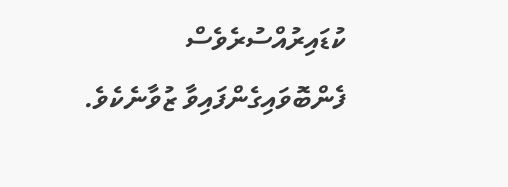ކުޑައިރުއްސުރެވެސް ފެންބޮވައިގެންފައިވާ ޒުވާނެކެވެ.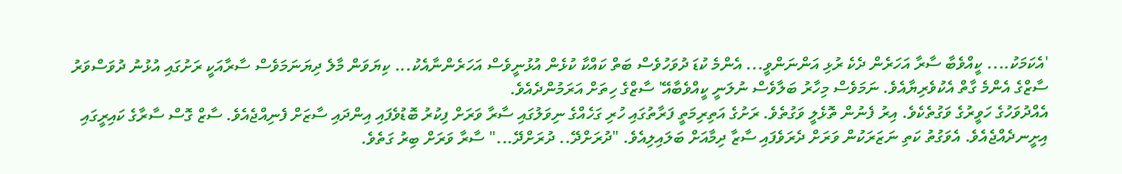'އެކަމަކު.... ކީއްވެބާ ސާރާ އަހަރެން ދެކެ ރުޅި އަންނަންވީ... އެންމެ ކުޑަ ދުވަހުވެސް ބަތް ކައްކާ ކުޅެން އުޅުނީވެސް އަހަރެންނާއެކު... ކިޔަވަން މާލެ ދިޔަނަމަވެސް ސާރާއަކީ ރަށުގައި އުޅުނު ދުވަސްވަރު ސާޒްގެ އެންމެ ގާތް އެކުވެރިޔާއެވެ. ނަމަވެސް މިހާރު ބަލާވެސް ނުލަނީ ކީއްވެބާއޭ' ސާޒްގެ ހިތަށް އަރަމުންދެއެވެ.
އެއްދުވަހުގެ ހަވީރުގެ ވަގުތެކެވެ. އިރު ފެނުން ތޮޅެލީ ވަގުތެވެ. ރަށުގެ އަތިރިމަތީ ފަރާތުގައި ހުރި ގަހެއްގެ ނިވަލުގައި ސާރާ ވަރަށް ފިކުރު ބޮޑުވެފައި އިންދައި ސާޒަށް ފެނިއްޖެއެވެ. ސާޒް ގޮސް ސާރާގެ ކައިރީގައި އިށީނދެއްޖެއެވެ. އެވަގުތު ކަތި ނަޒަރަކުން ވަރަށް ދެރަވެފައި ސާޒާ ދިމާއަށް ބަލައިލިއެވެ. "ދުރަށްދޭ.. ދުރަށްދޭ..." ސާރާ ވަރަށް ބިރު ގަތެވެ.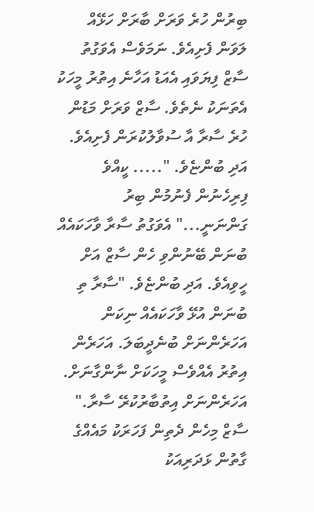ބިރުން ހުރެ ވަރަށް ބާރަށް ހަޅޭއް ލަވަން ފެށިއެވެ. ނަމަވެސް އެވަގުތު ސާޒް ފިޔަވައި އެއަޑު އަހާނެ އިތުރު މީހަކު އެތަނަކު ނެތެވެ. ސާޒް ވަރަށް މަޑުން ހުރެ ސާރާ އާ ސުވާލުކުރަން ފެށިއެވެ. އަދި ބުންޏެވެ. "..... ކީއްވެ ފިރިހެނުން ފެނުމުން ބިރު ގަންނަނީ..." އެވަގުތު ސާރާ ވާހަކައެއް ބުނަން ބޭނުންވި ހެން ސާޒް އަށް ހީވިއެވެ. އަދި ބުންޏެވެ. "ސާރާ ތި ބުނަން އުޅޭ ވާހަކައެއް ނިކަން އަހަރެންނަށް ބުނެދީބަލަ. އަހަރެން އިތުރު އެއްވެސް މީހަކަށް ނާންގާނަށް. އަހަރެންނަށް އިތުބާރުކުރޭ ސާރާ." ސާޒް މިހެން ދެތިން ފަހަރަކު މައެއްގެ ގާތުން ޅަދަރިއަކު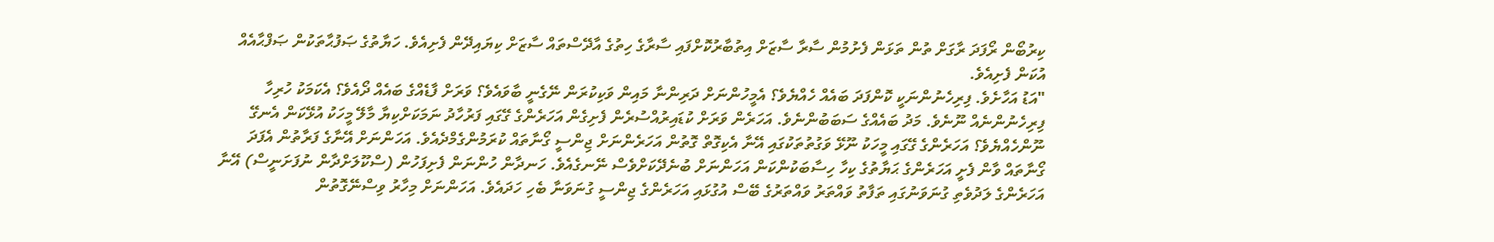ކިރުބޯން ރޯފަދަ ރާގަށް ތުން ތަޅަން ފެށުމުން ސާރާ ސާޒަށް އިތުބާރުކޮށްފައި ސާރާގެ ހިތުގެ އާދޭސްތައް ސާޒަށް ކިޔައިދޭން ފެށިއެވެ. ހަޔާތުގެ ޞަފުޙާތަކުން ޞަފްޙާއެއް އުކަން ފެށިއެވެ.
"އަޑު އަހާށެވެ. ފިރިހެނުންނަކީ ކޮންފަދަ ބައެއް ހެއްޔެވެ؟ އެމީހުންނަށް ދަރިންނާ މައިން ވަކިކުރަން ނޭގެނީ ބާވައެވެ؟ ވަރަށް ފާޑެއްގެ ބައެއް ދޯއެވެ؟ އެކަމަކު ހުރިހާ ފިރިހެނުންނެއް ނޫނެވެ. މަދު ބައެއްގެ ސަބަބުންނެވެ. އަހަރެން ވަރަށް ކުޑައިރުއްސުރެން ފެށިގެން އަހަރެންގެ ގޭގައި ފަރުހާދު ނަމަކަށްކިޔާ މާލޭ މީހަކު އުޅޭކަން އެނގޭ ނޫންހެއްޔެވެ؟ އަހަރެންގެ ގޭގައި މީހަކު ނޫޅޭ ވަގުތުތަކުގައި އޭނާ އެކިގޮތް ގޮތުން އަހަރެންނަށް ޖިންސީ ގޯނާތައް ކުރަމުންގެމްދެއެވެ. އަހަންނަށް އޭނާގެ ފަރާތުން އެފަދަ ގޯނާތައް ވާން ފެށީ އަހަރެންގެ ޙަޔާތުގެ ކިހާ ހިސާބަކުންކަން އަހަންނަށް ބުނެދޭކަށްވެސް ނޭނގެއެވެ. ހަނދާން ހުންނަން ފެށިފަހުން (ސްކޫލަށްދާން ނުފަށަނީސް) އޭނާ އަހަރެންގެ ލަދުވެތި ގުނަވަނުގައި ތަފާތު ވައްތަރު ވައްތަރުގެ ބޭސް އުގުޅައި އަހަރެންގެ ޖިންސީ ގުނަވަނާ ބެހި ހަދައެވެ. އަހަންނަށް މިހާރު ވިސްނޭގޮތުން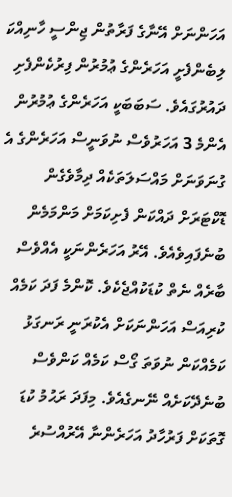އަހަންނަށް އޭނާގެ ފަރާތުން ޖިންސީ ހާނިއްކަ ލިބެންފެށީ އަހަރެންގެ ޢުމުރުން ފިރުކެންފެށި ދައުރުގައެވެ. ސަބަބަކީ އަހަރެންގެ ޢުމުރުން އެންމެ 3 އަހަރުވެސް ނުވަނީސް އަހަރެންގެ އެ ގުނަވަނަށް މައްސަލަތަކެއް ދިމާވެގެން ޑޮކްޓަރަށް ދައްކަން ފެށިކަމަށް މަންމަމެން ބުނެފައިވެއެވެ. އޭރު އަހަރެންނަކީ އެއްވެސް ބާރެއް ނެތް ކުޑަކުއްޖެކެވެ. ކޮންމެ ފަދަ ކަމެއް ކުރިއަސް އަހަންނަކަށް އެކުރަނީ ރަނގަޅު ކަމެއްކަން ނުވަތަ ގޯސް ކަމެއް ކަންވެސް ބުނެދޭކަށެއް ނޭނގެއެވެ. މިފަދަ ރަޙުމު ކުޑަ ގޮތަކަށް ފަރުހާދު އަހަރެންނާ އޭރުއްސުރެ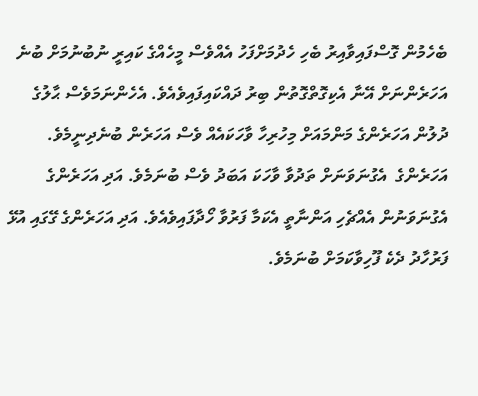ބެހެމުން ގޮސްފައިވާއިރު ބެހި ހެދުމަށްފަހު އެއްވެސް މީހެއްގެ ކައިރީ ނުބުނުމަށް ބުނެ އަހަރެންނަށް އޭނާ އެކިގޮތްގޮތުން ބިރު ދައްކައިފައިވެއެވެ. އެހެންނަމަވެސް ޙާލުގެ ދުލުން އަހަރެންގެ މަންމައަށް މިހުރިހާ ވާހަކައެއް ވެސް އަހަރެން ބުނެދިނީމެވެ. އަހަރެންގެ  އެގުނަވަނަށް ތަދުވާ ވާހަކަ އަބަދު ވެސް ބުނަމެވެ. އަދި އަހަރެންގެ އެގުނަވަނުން އެއްޗެހި އަންނާތީ އެކަމާ ފަރުވާ ހޯދާފައިވެއެވެ. އަދި އަހަރެންގެ ގޭގައި އުޅޭ ފަރުހާދު ދެކެ ފޫހިވާކަމަށް ބުނަމެވެ.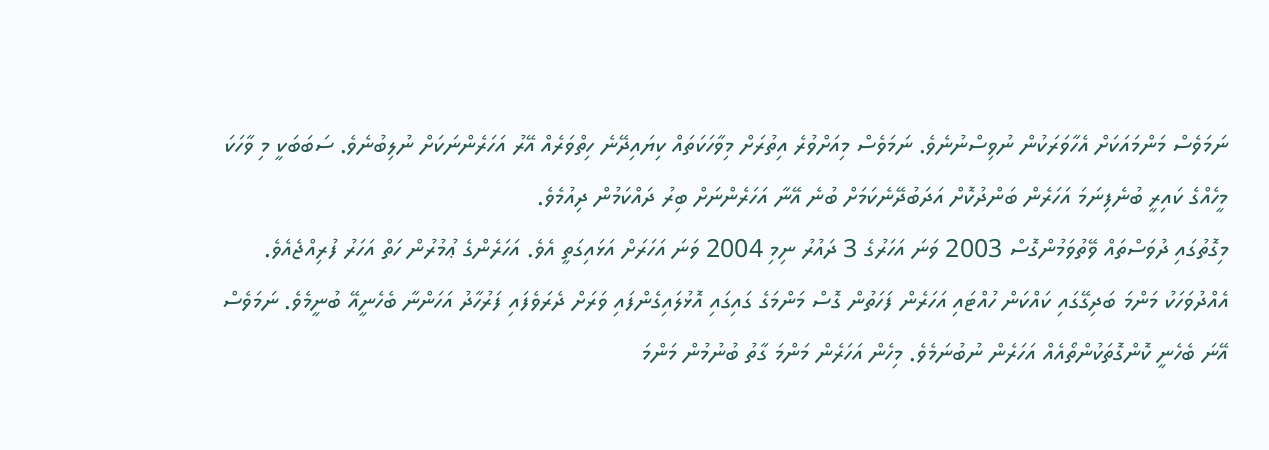ނަމަވެސް މަންމައަކަށް އެހާވަރަކުން ނުވިސްނުނެވެ. ނަމަވެސް މިއަށްވުރެ އިތުރަށް މިވާހަކަތައް ކިޔައިދޭނެ ހިތްވަރެއް އޭރު އަހަރެންނަކަށް ނުލިބުނެވެ. ސަބަބަކީ މި ވާހަކަ މީހެއްގެ ކައިރީ ބުނެފިނަމަ އަހަރެން ބަންދުކޮށް އަދަބުދޭނެކަމަށް ބުނެ އޭނާ އަހަރެންނަށް ބިރު ދައްކަމުން ދިއުމެވެ.
މިގޮތުގައި ދުވަސްތައް ވޭތުވަމުންގޮސް 2003 ވަނަ އަހަރުގެ 3 ދައުރު ނިމި 2004 ވަނަ އަހަރަށް އަޅައިގަތީ އެވެ. އަހަރެންގެ ޢުމުރުން ހަތް އަހަރު ފުރިއްޖެއެވެ.  އެއްދުވަހަކު މަންމަ ބަދިގޭގައި ކައްކަން ހުއްޓައި އަހަރެން ފަހަތުން ގޮސް މަންމަގެ ގައިގައި އޮޅުލައިގެންފައި ވަރަށް ދެރަވެފައި ފަރުހާދު އަހަންނާ ބެހެނީއޭ ބުނީމެވެ. ނަމަވެސް އޭނަ ބެހެނީ ކޮންގޮތަކުންތޯއެއް އަހަރެން ނުބުނަމެވެ. މިހެން އަހަރެން މަންމަ ގާތު ބުނުމުން މަންމަ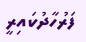ފަރުހާދުކައިރީ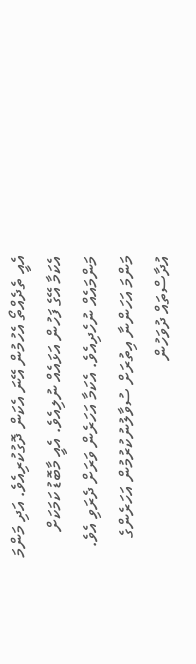އެއީ ތެދެއްތޯ އެހުމުން އޭނަ އެކަން ދޮގުކުރިއެވެ. އަދި މަންމަ އެކަމާ އޭގެ ފަހުން އަޅައެއް ނުލިއެވެ. އެއީ މާބޮޑު ކަމަކަށް މަންމައެއް ނުހެދިއެވެ. އެކަމާ އަހަރެން ވަރަށް ދެރަވި އެވެ. މަންމަ އަހަންނާ އިތުރަށް ސުވާލުނުކުރުމުން އަހަރެންގެ އުދާސްތައް ދުވަހުން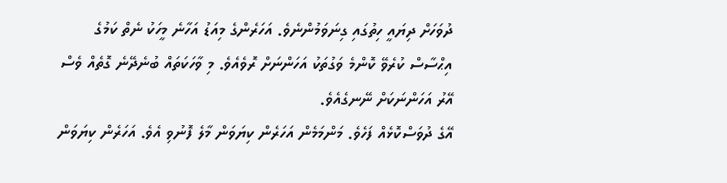ދުވަހަށް ދިޔައީ ހިތުގައި ގިނަވަމުންނެވެ. އަހަރެންގެ މިއަޑު އަހާނެ މީހަކު ނެތް ކަމުގެ އިޙްސާސް ކުރެވޭ ކޮންމެ ވަގުތަކު އަހަންނަށް ރޮވެއެވެ. މި ވާހަކަތައް ބުނެދޭނެ ގޮތެއް ވެސް އޭރު އަހަންނަކަށް ނޭނގެއެވެ.
އޭގެ ދުވަސްކޮޅެއް ފަހެވެ. މަންމަމެން އަހަރެން ކިޔަވަން މާލެ ފޮނުވި އެވެ. އަހަރެން ކިޔަވަން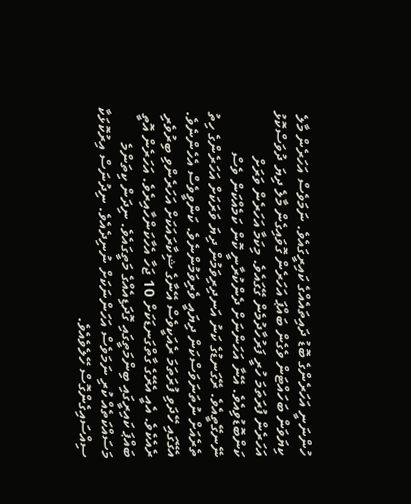ހުންނަނީ އަހަރެންގެ ބޮޑު ދައިތައެއްގެ ކައިރީގައެވެ. ނަމަވެސް އަހަރެން މާލެ ކިޔަވަން ބަހައްޓަން ވެގެން ބައްޕަ އަހަރެން ގޮވައިގެން މާލެ ދިޔަ ދުވަސްކޮޅު އަހަރެން ފުރަތަމަ ހުރީ ފަރުހާދުމެން ގޭގައެވެ. މިކަމާ އަހަރެން ވަރަށް ކަންބޮޑުވިއެވެ. އޭނާ އަހަންނަށް ދެންކުރާނީ ކޮން ކަމެއްކަން ވެސް ނޭނގޭތީއެވެ. ރޭގަނޑުގެ ކަނު އަނދިރިވަމުން ދިޔަ ވަރަކަށް އަހަރެންގެ ހިތު ތެރެއަށް ނުތަނަވަސްކަން ދިޔައީ ވެރިވަމުންނެވެ. ކަންވީވެސް އެހެންނެވެ. އެގޭގައި ހޭދަވި ފުރަތަމަ ރެއަކީވެސް އޭނާގެ ޝިކާރައަކަށް އަހަރެންވި ބިރުވެރި ރެއެކެވެ. އެއީ އެރޭގެ ގާތްގަނޑަކަށް 10 ޖަހާ އެހާކަންހާއިރެވެ. އަހަރެން އޮތީ ބައްޕަ ކައިރީގައި ބިންމަތީގައި ގޮދަޑިއެއްގެ މަތީގައެވެ. ނިދަން ކިތަންމެ މަސައްކަތެއް ކުރި ނަމަވެސް އަހަންނަކަށް ނުނިދެއެވެ. ނިދުނަސް އިރުކޮޅަކާ ސިއްސައިގެންގޮސް ހޭލެވެއެވެ.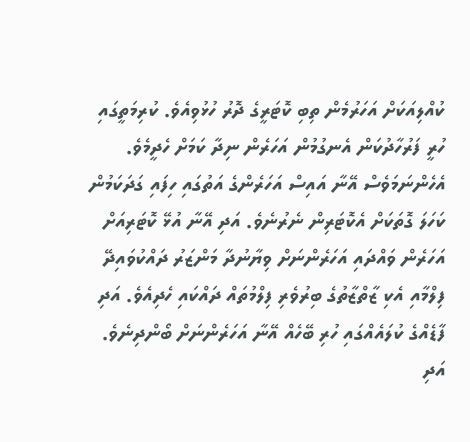ކުއްލިއަކަށް އަހަރުމެން ތިބި ކޮޓަރީގެ ދޮރު ހުޅުވިއެވެ. ކުރިމަތީގައި ހުރީ ފަރުހާދުކަން އެނގުމުން އަހަރެން ނިދާ ކަމަށް ހެދީމެވެ. އެހެންނަމަވެސް އޭނާ އައިސް އަހަރެންގެ އަތުގައި ހިފައި ގަދަކަމުން ކަހަލަ ގޮތަކަށް އެކޮޓަރިން ނެރުނެވެ. އަދި އޭނާ އުޅޭ ކޮޓަރިއަށް އަހަރެން ވައްދައި އަހަރެންނަށް ވިޔާނުދާ މަންޒަރު ދައްކުވައިދޭ ފިލްމާއި އެކި ޒާތްޒާތުގެ ބިރުވެރި ފިލްމުތައް ދައްކައި ހެދިއެވެ. އަދި ފާޑެއްގެ ކުލައެއްގައި ހުރި ބޭހެއް އޭނާ އަހަރެންނަށް ބޯންދިނެވެ. އަދި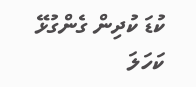ކުޑަ ކުދިން ގެންގުޅޭ ކަހަލަ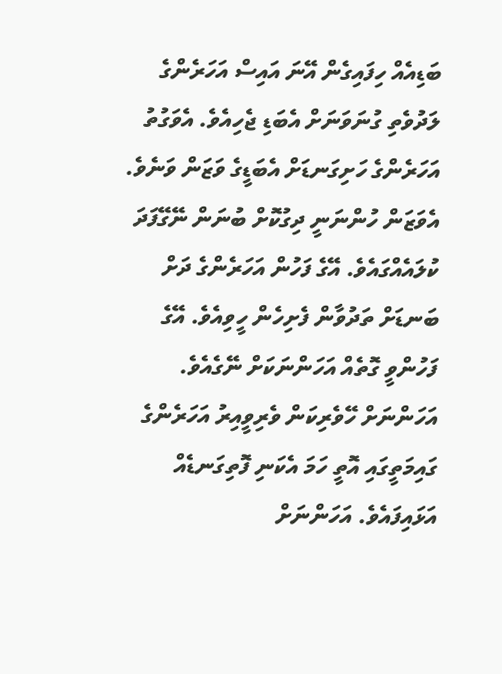ބަޑިއެއް ހިފައިގެން އޭނަ އައިސް އަހަރެންގެ ލަދުވެތި ގުނަވަނަށް އެބަޑި ޖެހިއެވެ. އެވަގުތު އަހަރެންގެ ހަށިގަނޑަށް އެބަޑީގެ ވަޒަން ވަނެވެ. އެވަޒަން ހުންނަނީ ދިގުކޮށް ބުނަން ނޭގޭފަދަ ކުލައެއްގައެވެ. އޭގެ ފަހުން އަހަރެންގެ ދަށް ބަނޑަށް ތަދުވާން ފެށިހެން ހީވިއެވެ. އޭގެ ފަހުންވީ ގޮތެއް އަހަންނަކަށް ނޭގެއެވެ. އަހަންނަށް ހޭވެރިކަން ވެރިވީއިރު އަހަރެންގެ ގައިމަތީގައި އޮތީ ހަމަ އެކަނި ފޮތިގަނޑެއް އަޅައިފައެވެ. އަހަންނަށް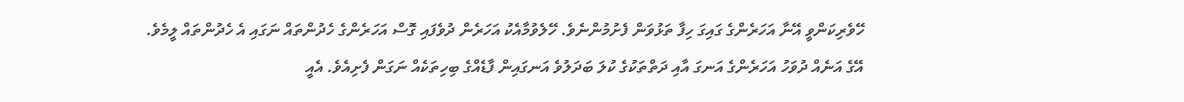ހޭވެރިކަންވީ އޭނާ އަހަރެންގެ ގައިގަ ހިފާ ތަޅުވަން ފެށުމުންނެވެ. ހޭލެވުމާއެކު އަހަރެން ދުވެފައި ގޮސް އަހަރެންގެ ހެދުންތައް ނަގައި އެ ހެދުންތައް ލީމެވެ.
އޭގެ އަނެއް ދުވަހު އަހަރެންގެ އަނގަ އާއި ދަތްތަކުގެ ކުލަ ބަދަލުވެ އަނގައިން ފާޑެއްގެ ބިހިތަކެއް ނަގަން ފެށިއެވެ. އެއީ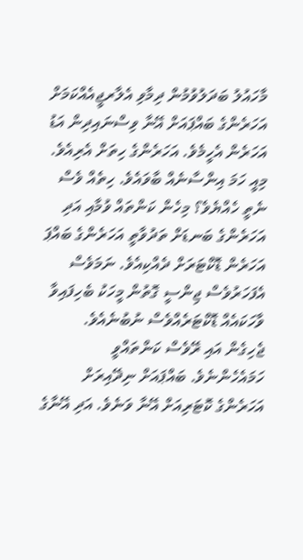މާހައުލު ބަދަލުވުމުން ދިމާވި އެލާރޖީއެއްކަމަށް އަހަރެންގެ ބައްޕައަށް އޭނާ ވިސްނައިދިން އަޑު އަހަރެން އެހީމެވެ. އަހަރެންގެ ހިތަށް އެރިއެވެ. މިއީ ހަމަ އިންސާނެއް ބާވައެވެ. ހިތެއް ވެސް ނެތީ ހެއްޔެވެ؟ މިހެން ކަންތައް ވުމާއި އަދި އަހަރެންގެ ބަނޑަށް ތަދުވާތީ އަހަރެންގެ ބައްޕަ އަހަރެން ޑޮކްޓަރަށް ދެއްކިއެވެ. ނަމަވެސް އެފަހަރުވެސް ޖިންސީ ގޮތުން މީހަކު ބެހިފައިވާ ވާހަކައެއް ޑޮކްޓަރެއްވެސް ނުބުނެއެވެ.
ޖެހިގެން އައި ރޭވެސް ކަންތައްވީ ހަމައެހެންނެވެ. ބައްޕައަށް ނިދޭއިރަށް އަހަރެންގެ ކޮޓަރިއަށް އޭނާ ވަނެވެ. އަދި އޭނާގެ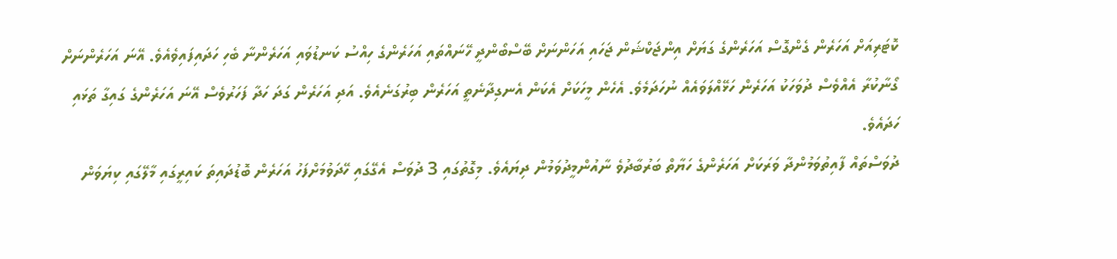ކޮޓަރިއަށް އަހަރެން ގެންގޮސް އަހަރެންގެ ގަޔަށް އިންޖަކްޝަން ޖަހައި އަހަންނަށް ބޭސްބޯންދީ ހޭނައްތައި އަހަރެންގެ ހިއްސު ކަނޑުވައި އަހަރެންނާ ބެހި ހަދައިފައިވެއެވެ. އޭނަ އަހަރެންނަށް ގޯނާކުރާ އެއްވެސް ދުވަހަކު އަހަރެން ހަޅޭއްލަވައެއް ނުހަދަމެވެ. އެހެން މީހަކަށް އެކަން އެނގިދާނެތީ އަހަރެން ބިރުގަނެއެވެ. އަދި އަހަރެން ގަދަ ހަދާ ފަހަރުވެސް އޭނަ އަހަރެންގެ ގައިގާ ތަޅައި ހަދައެވެ.
ދުވަސްތައް ފާއިތުވަމުންދާ ވަރަކަށް އަހަރެންގެ ހަޔާތް ބަރުބާދުވެ ނާއުންމީދުވަމުން ދިޔައެވެ. މިގޮތުގައި 3 ދުވަސް އެގޭގައި ހޭދަވުމަށްފަހު އަހަރެން ބޮޑުދައިތަ ކައިރީގައި މާލޭގައި ކިޔަވަން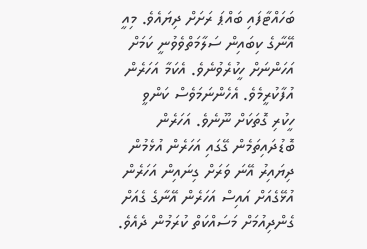ބަހައްޓާފައި ބައްޕަ ރަށަށް ދިޔައެވެ. މިއީ އޭނާގެ ކިބައިން ސަލާމަތްވެވުނީ ކަމަށް އަހަންނަށް ހީކުރެވުނެވެ. އެކަމާ އަހަރެން އުފާކުރީމެވެ. އެހެންނަމަވެސް ކަންވީ ހީކުރި ގޮތަކަށް ނޫނެވެ. އަހަރެން ބޮޑުދައިތަމެން ގޭގައި އަހަރެން އުޅެމުން ދިޔައިރު އޭނަ ވަރަށް ގިނައިން އަހަރެން އުޅޭގެއަށް އައިސް އަހަރެން އޭނާގެ ގެއަށް ގެންދިއުމަށް މަސައްކަތް ކުރަމުން ދެއެވެ.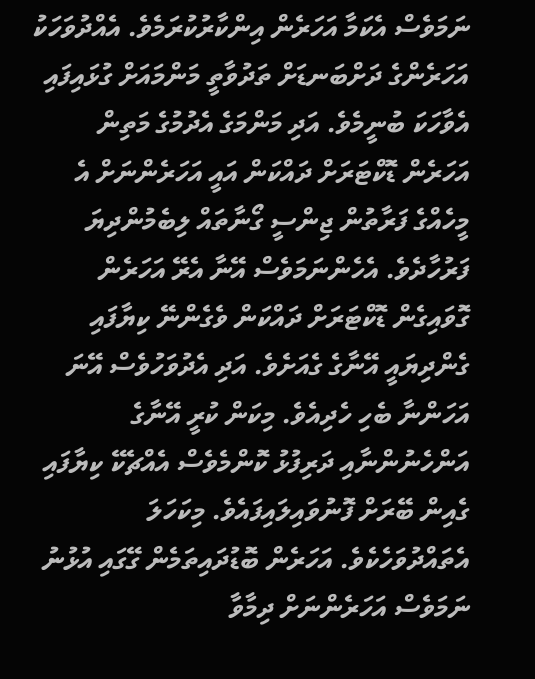ނަމަވެސް އެކަމާ އަހަރެން އިންކާރުކުރަމެވެ. އެއްދުވަހަކު އަހަރެންގެ ދަށްބަނޑަށް ތަދުވާތީ މަންމައަށް ގުޅައިފައި އެވާހަކަ ބުނީމެވެ. އަދި މަންމަގެ އެދުމުގެ މަތިން އަހަރެން ޑޮކްޓަރަށް ދައްކަން އައީ އަހަރެންނަށް އެ މީހެއްގެ ފަރާތުން ޖިންސީ ގޯނާތައް ލިބެމުންދިޔަ ފަރުހާދެވެ. އެހެންނަމަވެސް އޭނާ އެރޭ އަހަރެން ގޮވައިގެން ޑޮކްޓަރަށް ދައްކަން ވެގެންނޭ ކިޔާފައި ގެންދިޔައީ އޭނާގެ ގެއަށެވެ. އަދި އެދުވަހުވެސް އޭނަ އަހަންނާ ބެހި ހެދިއެވެ. މިކަން ކުރީ އޭނާގެ އަންހެނުންނާއި ދަރިފުޅު ކޮންމެވެސް އެއްޗެކޭ ކިޔާފައި ގެއިން ބޭރަށް ފޮނުވައިލައިފައެވެ. މިކަހަލަ އެތައްދުވަހެކެވެ. އަހަރެން ބޮޑުދައިތަމެން ގޭގައި އުޅުނު ނަމަވެސް އަހަރެންނަށް ދިމާވާ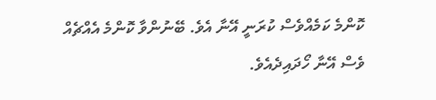ކޮންމެ ކަމެއްވެސް ކުރަނީ އޭނާ އެވެ. ބޭނުންވާ ކޮންމެ އެއްޗެއް ވެސް އޭނާ ހޯދައިދެއެވެ.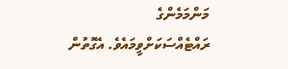މަންމަމެންގެ ރައްޓެއްސަކަށްވީމައެވެ. އެގޮތުން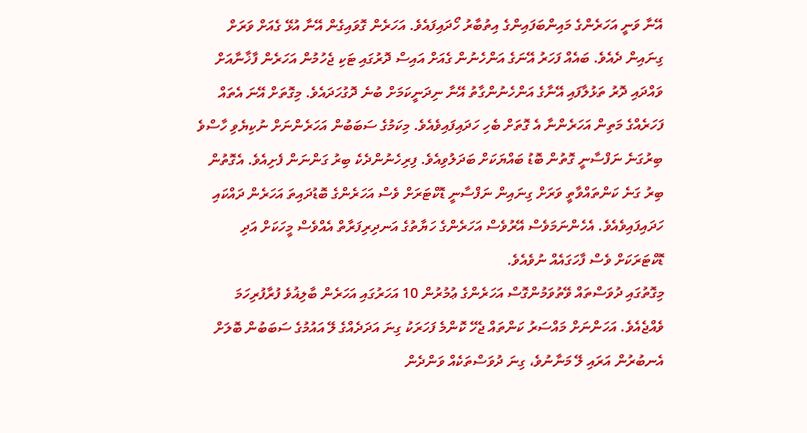އޭނާ ވަނީ އަހަރެންގެ މައިންބަފައިންގެ އިތުބާރު ހޯދައިފައެވެ. އަހަރެން ގޮވައިގެން އޭނާ އުޅޭ ގެއަށް ވަރަށް ގިނައިން ދެއެވެ. ބައެއް ފަހަރު އޭނަގެ އަންހެނުން ގެއަށް އައިސް ދޮރުގައި ޓަކި ޖެހުމުން އަހަރެން ފާޚާނާއަށް ވައްދައި ދޮރު ތަޅުލާފައި އޭނާގެ އަންހެނުންގާތު އޭނާ ނިދަނީކަމަށް ބުނެ ދޮގުހަދައެވެ. މިގޮތަށް އޭނަ އެތައް ފަހަރެއްގެ މަތިން އަހަރެންނާ އެ ގޮތަށް ބެހި ހަދައިފައިވެއެވެ. މިކަމުގެ ސަބަބުން އަހަރެންނަށް ނުކިޔެވި ހާސްވެ ބިރުގަނެ ނަފްސާނީ ގޮތުން ބޮޑު ބައްޔަކަށް ބަދަލުވިއެވެ. ފިރިހެނުންދެކެ ބިރު ގަންނަން ފެށިއެވެ. އެގޮތުން ބިރު ގަނެ ކަންތައްވާތީ ވަރަށް ގިނައިން ނަފްސާނީ ޑޮކްޓަރަށް ވެސް އަހަރެންގެ ބޮޑުދައިތަ އަހަރެން ދައްކައި ހަދައިފައިވެއެވެ. އެހެންނަމަވެސް އޭރުވެސް އަހަރެންގެ ހަޔާތުގެ އަނދިރިފަރާތް އެއްވެސް މީހަކަށް އަދި ޑޮކްޓަރަކަށް ވެސް ފާހަގައެއް ނުވެއެވެ.
މިގޮތުގައި ދުވަސްތައް ވޭތުވަމުންގޮސް އަހަރެންގެ ޢުމުރުން 10 އަހަރުގައި އަހަރެން ބާލިޣުވެ ފުރާފުރިހަމަ ވެއްޖެއެވެ. އަހަންނަށް މައްސަރު ކަންތައް ޖެހޭ ކޮންމެ ފަހަރަކު ގިނަ އަދަދެއްގެ ލޭ އައުމުގެ ސަބަބުން ބޮލަށް އެނބުރުން އަރައި ލޭ މަނާނުވެ، ގިނަ ދުވަސްތަކެއް ވަންދެން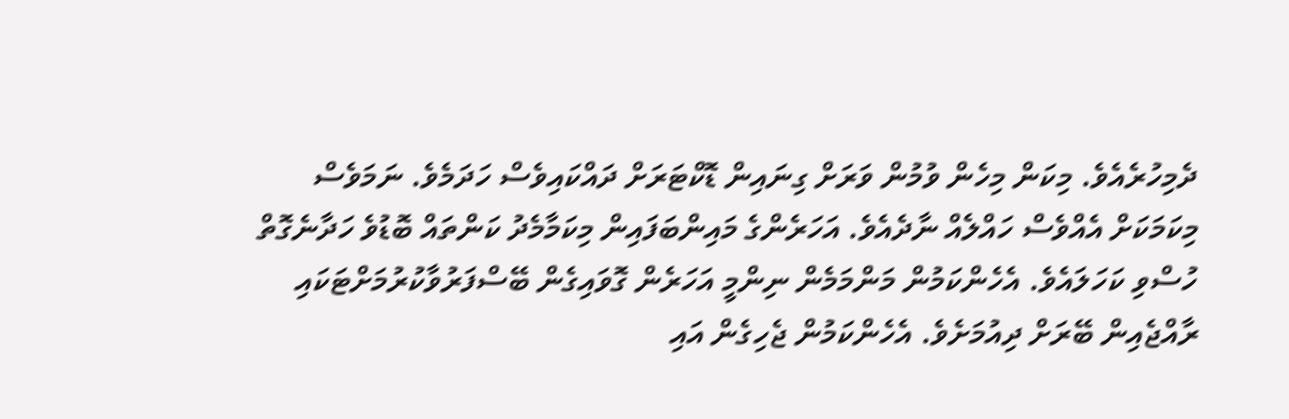ދެމިހުރެއެވެ. މިކަން މިހެން ވުމުން ވަރަށް ގިނައިން ޑޮކްޓަރަށް ދައްކައިވެސް ހަދަމެވެ. ނަމަވެސް މިކަމަކަށް އެއްވެސް ހައްލެއް ނާދެއެވެ. އަހަރެންގެ މައިންބަފައިން މިކަމާމެދު ކަންތައް ބޮޑުވެ ހަދާނެގޮތް ހުސްވި ކަހަލައެވެ. އެހެންކަމުން މަންމަމެން ނިންމީ އަހަރެން ގޮވައިގެން ބޭސްފަރުވާކުރުމަށްޓަކައި ރާއްޖެއިން ބޭރަށް ދިއުމަށެވެ. އެހެންކަމުން ޖެހިގެން އައި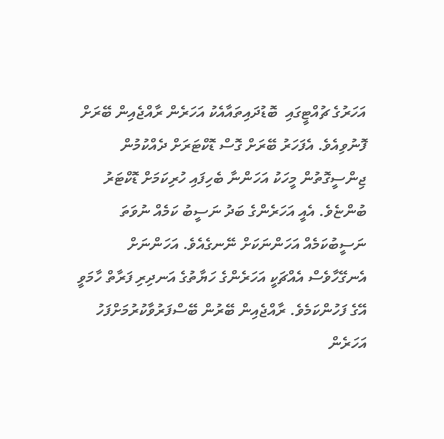އަހަރުގެ ޗުއްޓީގައި  ބޮޑުދައިތައާއެކު އަހަރެން ރާއްޖެއިން ބޭރަށް ފޮނުވިއެވެ. އެފަހަރު ބޭރަށް ގޮސް ޑޮކްޓަރަށް ދެއްކުމުން ޖިންސީގޮތުން މީހަކު އަހަންނާ ބެހިފައި ހުރިކަމަށް ޑޮކްޓަރު ބުންޏެވެ. އެއީ އަހަރެންގެ ބަދު ނަސީބު ކަމެއް ނުވަތަ ނަސީބުކަމެއް އަހަންނަކަށް ނޭނގެއެވެ. އަހަންނަށް އެނގޭހާވެސް އެއްޗަކީ އަހަރެންގެ ހަޔާތުގެ އަނދިރި ފަރާތް ހާމަވީ އޭގެ ފަހުންކަމެވެ. ރާއްޖެއިން ބޭރުން ބޭސްފަރުވާކުރުމަށްފަހު އަހަރެން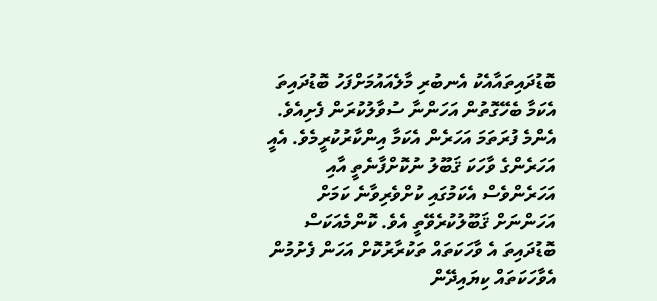ބޮޑުދައިތައާއެކު އެނބުރި މާލެއައުމަށްފަހު ބޮޑުދައިތަ އެކަމާ ބެހޭގޮތުން އަހަންނާ ސުވާލުކުރަން ފެށިއެވެ. އެންމެ ފުރަތަމަ އަހަރެން އެކަމާ އިންކާރުކުރީމެވެ. އެއީ އަހަރެންގެ ވާހަކަ ޤަބޫލު ނުކޮށްފާނެތީ އާއި އަހަރެންވެސް އެކަމުގައި ކުށްވެރިވާނެ ކަމަށް އަހަންނަށް ޤަބޫލުކުރެވޭތީ އެވެ. ކޮންމެއަކަސް ބޮޑުދައިތަ އެ ވާހަކަތައް ތަކުރާރުކޮށް އަހަން ފެށުމުން އެވާހަކަތައް ކިޔައިދޭން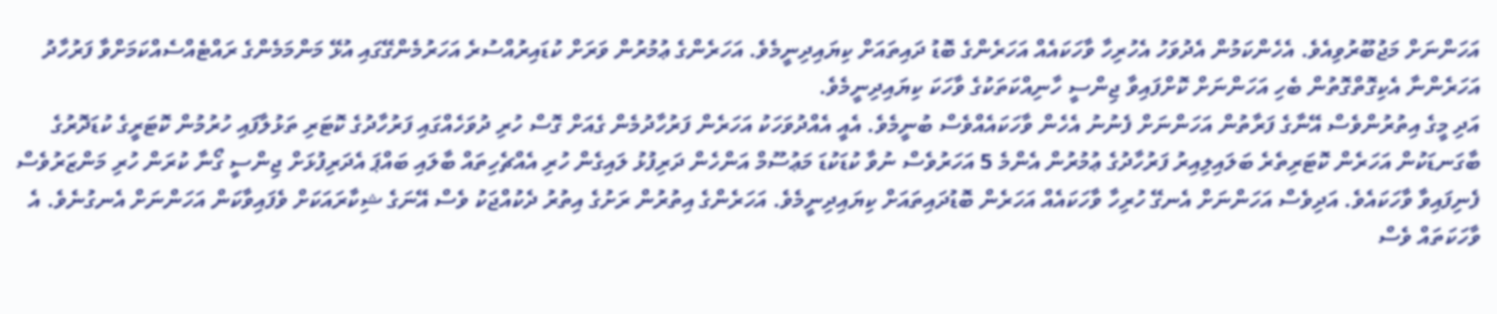އަހަންނަށް މަޖުބޫރުވިއެވެ. އެހެންކަމުން އެދުވަހު އެހުރިހާ ވާހަކައެއް އަހަރެންގެ ބޮޑު ދައިތައަށް ކިޔައިދިނީމެވެ. އަހަރެންގެ ޢުމުރުން ވަރަށް ކުޑައިރުއްސުރެ އަހަރުމެންގޭގައި އުޅޭ މަންމަމެންގެ ރައްޓެއްސެއްކަމަށްވާ ފަރުހާދު އަހަރެންނާ އެކިގޮތްގޮތުން ބެހި އަހަންނަށް ކޮށްފައިވާ ޖިންސީ ހާނިއްކަތަކުގެ ވާހަކަ ކިޔައިދިނީމެވެ.
އަދި މީގެ އިތުރުންވެސް އޭނާގެ ފަރާތުން އަހަންނަށް ފެނުނު އެހެން ވާހަކައެއްވެސް ބުނީމެވެ. އެއީ އެއްދުވަހަކު އަހަރެން ފަރުހާދުމެން ގެއަށް ގޮސް ހުރި ދުވަހެއްގައި ފަރުހާދުގެ ކޮޓަރި ތަޅުލާފައި ހުރުމުން ކޮޓަރީގެ ކުޑަދޮރުގެ ބާގަނޑަކުން އަހަރެން ކޮޓަރިތެރެ ބަލައިލިއިރު ފަރުހާދުގެ ޢުމުރުން އެންމެ 5 އަހަރުވެސް ނުވާ ކުޑަކުޑަ މަޢުސޫމް އަންހެން ދަރިފުޅު ލައިގެން ހުރި އެއްޗެހިތައް ބާލައި ބައްޕަ އެދަރިފުޅަށް ޖިންސީ ގޯނާ ކުރަން ހުރި މަންޒަރުވެސް ފެނިފައިވާ ވާހަކައެވެ. އަދިވެސް އަހަންނަށް އެނގޭ ހުރިހާ ވާހަކައެއް އަހަރެން ބޮޑުދައިތައަށް ކިޔައިދިނީމެވެ. އަހަރެންގެ އިތުރުން ރަށުގެ އިތުރު ދެކުއްޖަކު ވެސް އޭނަގެ ޝިކާރައަކަށް ވެފައިވާކަން އަހަންނަށް އެނގުނެވެ. އެ ވާހަކަތައް ވެސް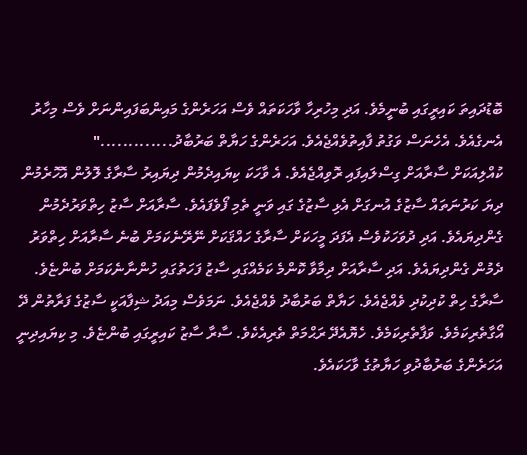ބޮޑުދައިތަ ކައިރީގައި ބުނީމެވެ. އަދި މިހުރިހާ ވާހަކަތައް ވެސް އަހަރެންގެ މައިންބަފައިންނަށް ވެސް މިހާރު އެނގެއެވެ. އެހެނަސް ވަގުތު ފާއިތުވެއްޖެއެވެ. އަހަރެންގެ ހަޔާތް ބަރުބާދު............."
ކުއްލިއަކަށް ސާރާއަށް ގިސްލައިފައި ރޮވިއްޖެއެވެ. އެ ވާހަކަ ކިޔައިދެމުން ދިޔައިރު ސާރާގެ ލޮލުން އޮހޮރެމުން ދިޔަ ކަރުނަތައް ސާޒުގެ އުނގަށް އެޅި ސާޒުގެ ގައި ވަނީ ތެމި ފޯވެފައެވެ. ސާރާއަށް ސާޒު ހިތްވަރުދެމުން ގެންދިޔައެވެ. އަދި ދުވަހަކުވެސް އެފަދަ މީހަކަށް ސާރާގެ ހައްޤަކަށް ނޭރޭނެކަމަށް ބުނެ ސާރާއަށް ހިތްވަރު ދެމުން ގެންދިޔައެވެ. އަދި ސާރާއަށް ދިމާވާ ކޮންމެ ކަމެއްގައި ސާޒު ފަހަތުގައި ހުންނާނެކަމަށް ބުންޏެވެ. ސާރާގެ ހިތް ކުދިކުދި ވެއްޖެއެވެ. ހަޔާތް ބަރުބާދު ވެއްޖެއެވެ. ނަމަވެސް މިއަދު ޝިފާއަކީ ސާޒުގެ ފަރާތުން ދޭ އޯގާތެރިކަމެވެ. ވަފާތެރިކަމެވެ. ހެޔޮއެދޭ ރަޙްމަތް ތެރިއެކެވެ. ސާރާ ސާޒު ކައިރީގައި ބުންޏެވެ. މި ކިޔައިދިނީ އަހަރެންގެ ބަރުބާދުވި ހަޔާތުގެ ވާހަކައެވެ.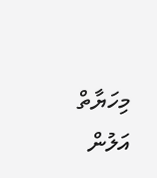މިހަޔާތް އަލުން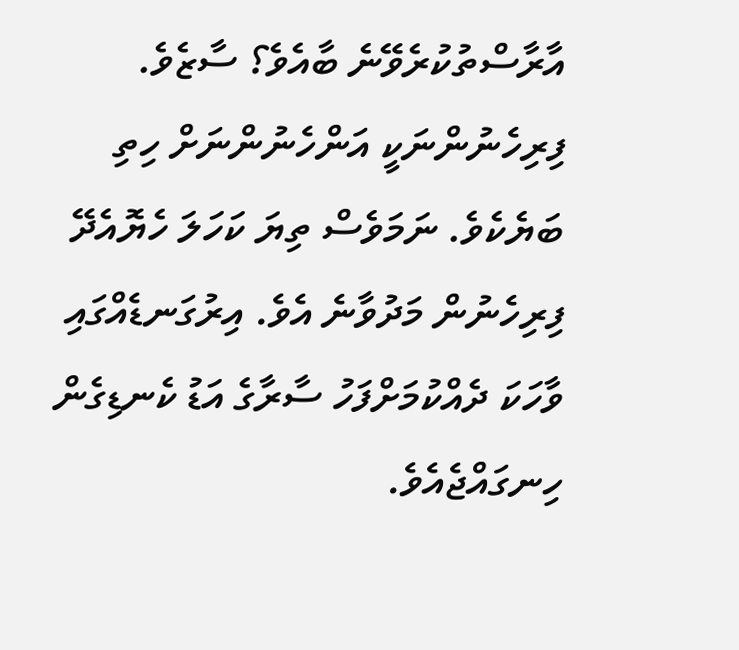އާރާސްތުކުރެވޭނެ ބާއެވެ؟ ސާޒެވެ. ފިރިހެނުންނަކީ އަންހެނުންނަށް ހިތި ބަޔެކެވެ. ނަމަވެސް ތިޔަ ކަހަލަ ހެޔޮއެދޭ ފިރިހެނުން މަދުވާނެ އެވެ. އިރުގަނޑެއްގައި ވާހަކަ ދެއްކުމަށްފަހު ސާރާގެ އަޑު ކެނޑިގެން ހިނގައްޖެއެވެ.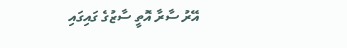އޭރު ސާރާ އޮތީ ސާޒުގެ ގައިގައި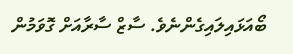ބޯއަޅައިލައިގެންނެވެ. ސާޒް ސާރާއަށް ގޮވަމުން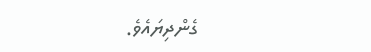ގެންދިޔައެވެ.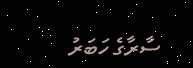ސާރާގެ ހަބަރު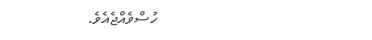ހުސްވެއްޖެއެވެ.